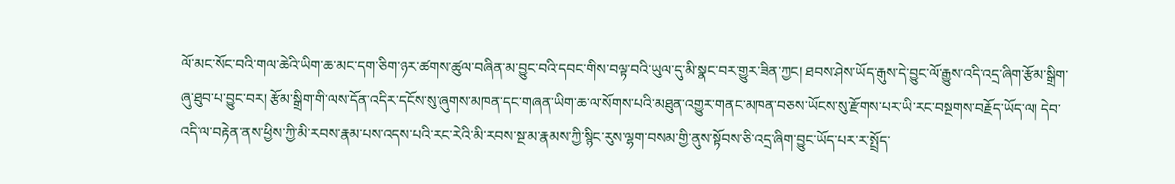ལོ་མང་སོང་བའི་གལ་ཆེའི་ཡིག་ཆ་མང་དག་ཅིག་ཉར་ཚགས་ཚུལ་བཞིན་མ་བྱུང་བའི་དབང་གིས་བལྟ་བའི་ཡུལ་དུ་མི་སྣང་བར་གྱུར་ཟིན་ཀྱང། ཐབས་ཤེས་ཡོད་རྒུས་དེ་བྱུང་ལོ་རྒྱུས་འདི་འདྲ་ཞིག་རྩོམ་སྒྲིག་ཞུ་ཐུབ་པ་བྱུང་བར། རྩོམ་སྒྲིག་གི་ལས་དོན་འདིར་དངོས་སུ་ཞུགས་མཁན་དང་གཞན་ཡིག་ཆ་ལ་སོགས་པའི་མཐུན་འགྱུར་གནང་མཁན་བཅས་ཡོངས་སུ་རྫོགས་པར་ཡི་རང་བསྔགས་བརྗོད་ཡོད་ལ། དེབ་འདི་ལ་བརྟེན་ནས་ཕྱིས་ཀྱི་མི་རབས་རྣམ་པས་འདས་པའི་རང་རེའི་མི་རབས་སྔ་མ་རྣམས་ཀྱི་སྙིང་རུས་ལྷག་བསམ་གྱི་ནུས་སྟོབས་ཅི་འདྲ་ཞིག་བྱུང་ཡོད་པར་ར་སྤྲོད་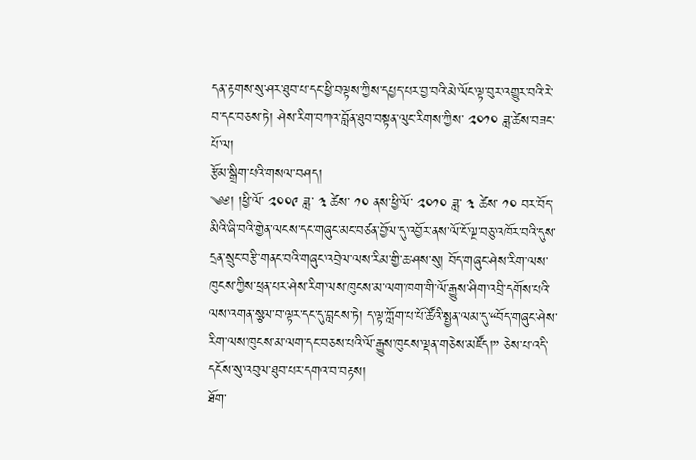དན་རྟགས་སུ་ཤར་ཐུབ་པ་དང་ཕྱི་བལྟས་ཀྱིས་དཔྱད་པར་བྱ་བའི་མེ་ལོང་ལྟ་བུར་འགྱུར་བའི་རེ་བ་དང་བཅས་ཏེ། ཤེས་རིག་བཀའ་བློན་ཐུབ་བསྟན་ལུང་རིགས་ཀྱིས་ ༢༠༡༠ ཟླ་ཚེས་བཟང་པོ་ལ།
རྩོམ་སྒྲིག་པའི་གསལ་བཤད།
༄༅། །ཕྱི་ལོ་ ༢༠༠༩ ཟླ་ ༣ ཚེས་ ༡༠ ནས་ཕྱི་ལོ་ ༢༠༡༠ ཟླ་ ༣ ཚེས་ ༡༠ བར་བོད་མིའི་ཞི་བའི་གྱེན་ལངས་དང་གཞུང་མང་བཙན་བྱོལ་དུ་འབྱོར་ནས་ལོ་ངོ་ལྔ་བཅུ་འཁོར་བའི་དུས་དྲན་སྲུང་བརྩི་གནང་བའི་གཞུང་འབྲེལ་ལས་རིམ་གྱི་ཆ་ཤས་སུ། བོད་གཞུང་ཤེས་རིག་ལས་ཁུངས་ཀྱིས་ཕྲན་པར་ཤེས་རིག་ལས་ཁུངས་མ་ལག་ཁག་གི་ལོ་རྒྱུས་ཤིག་འབྲི་དགོས་པའི་ལས་འགན་སྩལ་བ་ལྟར་དང་དུ་བླངས་ཏེ། ད་ལྟ་ཀློག་པ་པོ་ཚོའི་སྤྱན་ལམ་དུ་“བོད་གཞུང་ཤེས་རིག་ལས་ཁུངས་མ་ལག་དང་བཅས་པའི་ལོ་རྒྱུས་ཁུངས་ལྡན་གཅེས་མཛོད།” ཅེས་པ་འདི་དངོས་སུ་འབུལ་ཐུབ་པར་དགའ་བ་བརྟས།
ཐོག་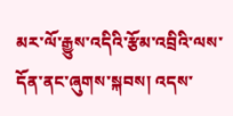མར་ལོ་རྒྱུས་འདིའི་རྩོམ་འབྲིའི་ལས་དོན་ནང་ཞུགས་སྐབས། འདས་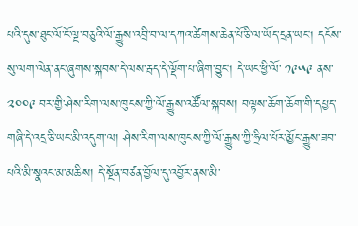པའི་དུས་ཐུང་ལོ་ངོ་ལྔ་བཅུའི་ལོ་རྒྱུས་འབྲི་བ་ལ་དཀའ་ཚེགས་ཆེན་པོ་ཅི་ལ་ཡོད་དྲན་ཡང། དངོས་སུ་ལག་ལེན་ནང་ཞུགས་སྐབས་དེ་ལས་རྦད་དེ་ལྡོག་པ་ཞིག་བྱུང། དེ་ཡང་ཕྱི་ལོ་ ༡༩༥༩ ནས་ ༢༠༠༩ བར་གྱི་ཤེས་རིག་ལས་ཁུངས་ཀྱི་ལོ་རྒྱུས་འཚོལ་སྐབས། བལྟས་ཆོག་ཆོག་གི་དཔྱད་གཞི་དེ་འདྲ་ཅི་ཡང་མི་འདུག་ལ། ཤེས་རིག་ལས་ཁུངས་ཀྱི་ལོ་རྒྱུས་ཀྱི་ཧྲིལ་པོར་མྱོང་རྒྱུས་ཟབ་པའི་མི་སྣའང་མ་མཆིས། དེ་སྔོན་བཙན་བྱོལ་དུ་འབྱོར་ནས་མི་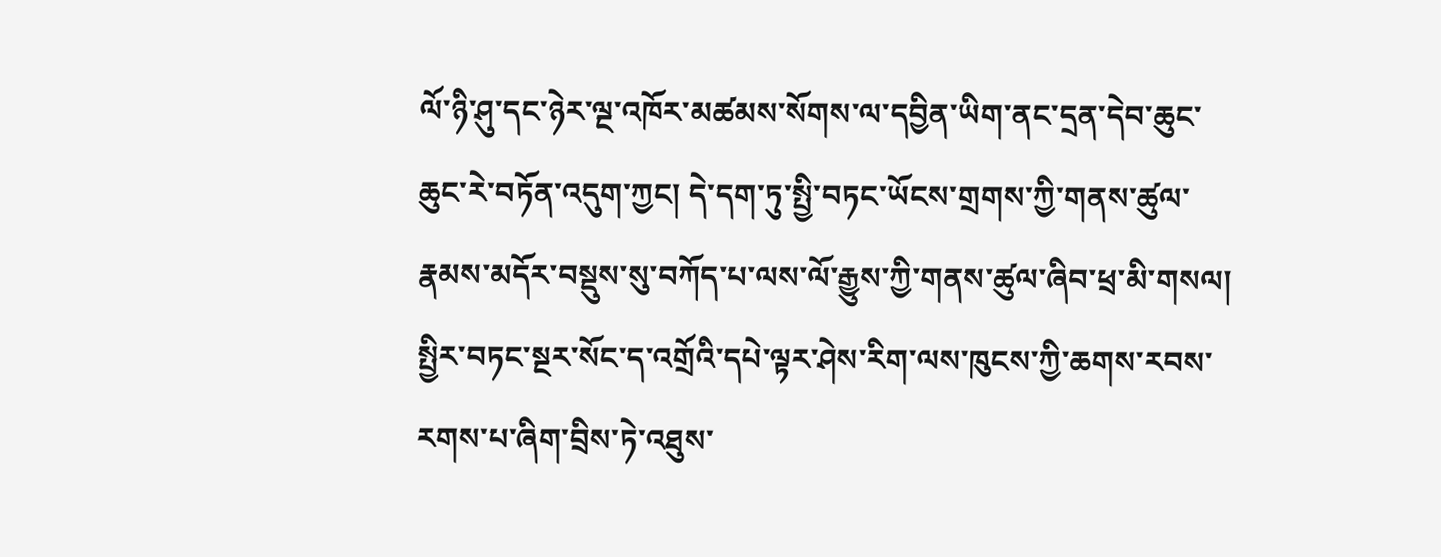ལོ་ཉི་ཤུ་དང་ཉེར་ལྔ་འཁོར་མཚམས་སོགས་ལ་དབྱིན་ཡིག་ནང་དྲན་དེབ་ཆུང་ཆུང་རེ་བཏོན་འདུག་ཀྱང། དེ་དག་ཏུ་སྤྱི་བཏང་ཡོངས་གྲགས་ཀྱི་གནས་ཚུལ་རྣམས་མདོར་བསྡུས་སུ་བཀོད་པ་ལས་ལོ་རྒྱུས་ཀྱི་གནས་ཚུལ་ཞིབ་ཕྲ་མི་གསལ།
སྤྱིར་བཏང་སྔར་སོང་ད་འགྲོའི་དཔེ་ལྟར་ཤེས་རིག་ལས་ཁུངས་ཀྱི་ཆགས་རབས་རགས་པ་ཞིག་བྲིས་ཏེ་འཐུས་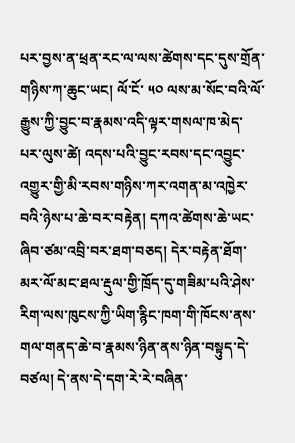པར་བྱས་ན་ཕྲན་རང་ལ་ལས་ཚེགས་དང་དུས་གྲོན་གཉིས་ཀ་ཆུང་ཡང། ལོ་ངོ་ ༥༠ ལས་མ་སོང་བའི་ལོ་རྒྱུས་ཀྱི་བྱུང་བ་རྣམས་འདི་ལྟར་གསལ་ཁ་མེད་པར་ལུས་ཚེ། འདས་པའི་བྱུང་རབས་དང་འབྱུང་འགྱུར་གྱི་མི་རབས་གཉིས་ཀར་འགན་མ་འཁྱེར་བའི་ཉེས་པ་ཆེ་བར་བརྟེན། དཀའ་ཚེགས་ཆེ་ཡང་ཞིབ་ཙམ་འབྲི་བར་ཐག་བཅད། དེར་བརྟེན་ཐོག་མར་ལོ་མང་ཐལ་རྡུལ་གྱི་ཁྲོད་དུ་གཟིམ་པའི་ཤེས་རིག་ལས་ཁུངས་ཀྱི་ཡིག་རྙིང་ཁག་གི་ཁོངས་ནས་གལ་གནད་ཆེ་བ་རྣམས་ཉིན་ནས་ཉིན་བསྟུད་དེ་བཙལ། དེ་ནས་དེ་དག་རེ་རེ་བཞིན་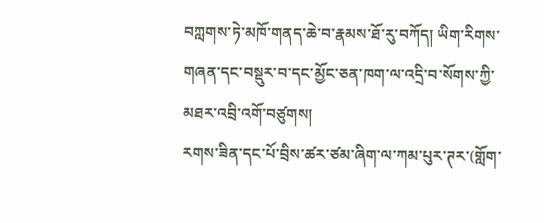བཀླགས་ཏེ་མཁོ་གནད་ཆེ་བ་རྣམས་ཐོ་རུ་བཀོད། ཡིག་རིགས་གཞན་དང་བསྡུར་བ་དང་མྱོང་ཅན་ཁག་ལ་འདྲི་བ་སོགས་ཀྱི་མཐར་འབྲི་འགོ་བཙུགས།
རགས་ཟིན་དང་པོ་བྲིས་ཚར་ཙམ་ཞིག་ལ་ཀམ་པུར་ཊར་(གློག་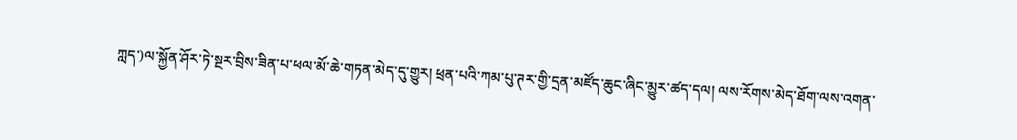ཀླད་)ལ་སྐྱོན་ཤོར་ཏེ་སྔར་བྲིས་ཟིན་པ་ཕལ་མོ་ཆེ་གཏན་མེད་དུ་གྱུར། ཕྲན་པའི་ཀམ་པུ་ཊར་གྱི་དྲན་མཛོད་ཆུང་ཞིང་མྱུར་ཚད་དལ། ལས་རོགས་མེད་ཐོག་ལས་འགན་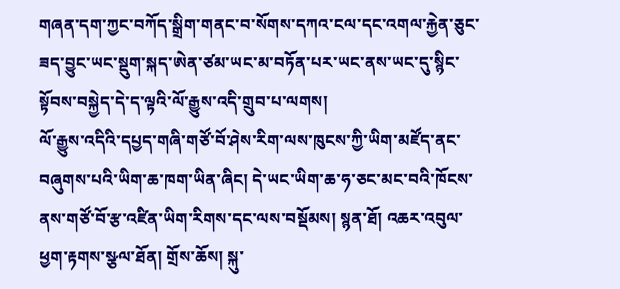གཞན་དག་ཀྱང་བཀོད་སྒྲིག་གནང་བ་སོགས་དཀའ་ངལ་དང་འགལ་རྐྱེན་ཅུང་ཟད་བྱུང་ཡང་སྡུག་སྐད་ཨེན་ཙམ་ཡང་མ་བཏོན་པར་ཡང་ནས་ཡང་དུ་སྙིང་སྟོབས་བསྐྱེད་དེ་ད་ལྟའི་ལོ་རྒྱུས་འདི་གྲུབ་པ་ལགས།
ལོ་རྒྱུས་འདིའི་དཔྱད་གཞི་གཙོ་བོ་ཤེས་རིག་ལས་ཁུངས་ཀྱི་ཡིག་མཛོད་ནང་བཞུགས་པའི་ཡིག་ཆ་ཁག་ཡིན་ཞིང། དེ་ཡང་ཡིག་ཆ་ཧ་ཅང་མང་བའི་ཁོངས་ནས་གཙོ་བོ་རྩ་འཛིན་ཡིག་རིགས་དང་ལས་བསྡོམས། སྙན་ཐོ། འཆར་འབུལ་ཕྱག་རྟགས་སྩལ་ཐོན། གྲོས་ཆོས། སྐུ་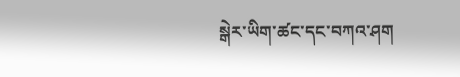སྒེར་ཡིག་ཚང་དང་བཀའ་ཤག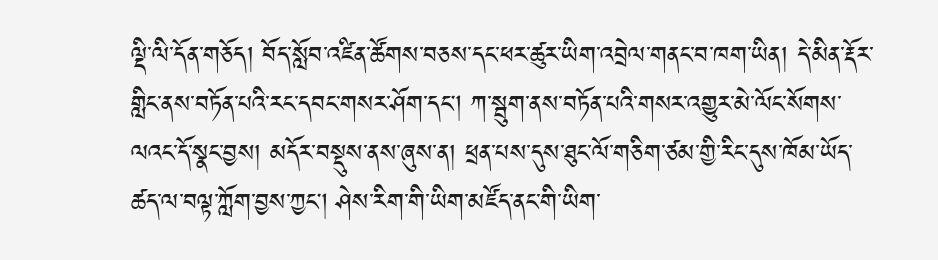ལྡི་ལི་དོན་གཅོད། བོད་སློབ་འཛིན་ཚོགས་བཅས་དང་ཕར་ཚུར་ཡིག་འབྲེལ་གནང་བ་ཁག་ཡིན། དེ་མིན་རྡོར་གླིང་ནས་བཏོན་པའི་རང་དབང་གསར་ཤོག་དང། ཀ་སྦུག་ནས་བཏོན་པའི་གསར་འགྱུར་མེ་ལོང་སོགས་ལའང་དོ་སྣང་བྱས། མདོར་བསྡུས་ནས་ཞུས་ན། ཕྲན་པས་དུས་ཐུང་ལོ་གཅིག་ཙམ་གྱི་རིང་དུས་ཁོམ་ཡོད་ཚད་ལ་བལྟ་ཀློག་བྱས་ཀྱང། ཤེས་རིག་གི་ཡིག་མཛོད་ནང་གི་ཡིག་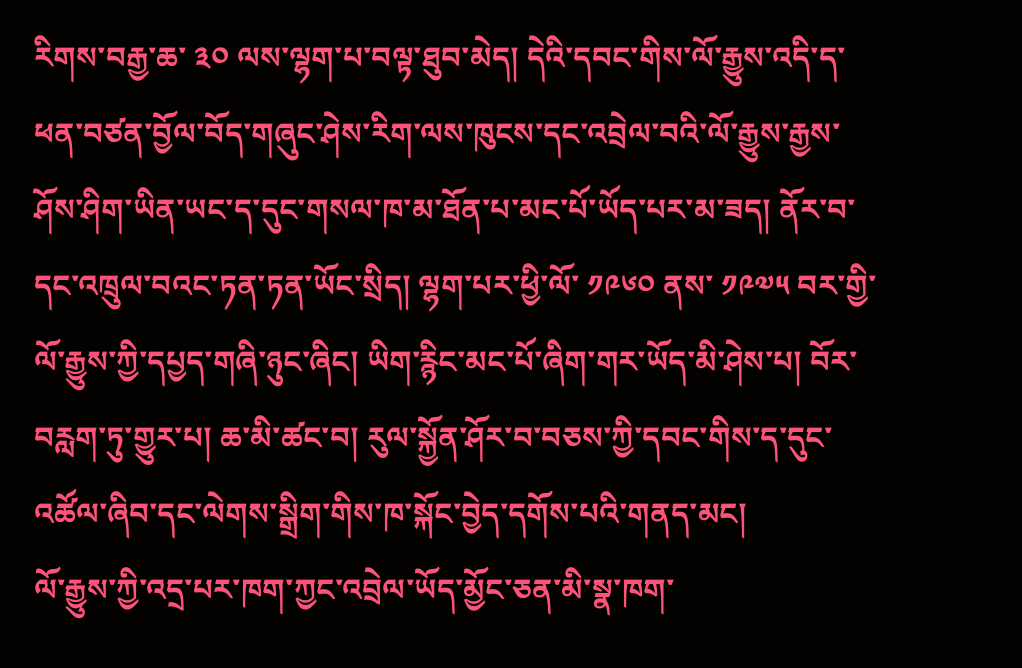རིགས་བརྒྱ་ཆ་ ༣༠ ལས་ལྷག་པ་བལྟ་ཐུབ་མེད། དེའི་དབང་གིས་ལོ་རྒྱུས་འདི་ད་ཕན་བཙན་བྱོལ་བོད་གཞུང་ཤེས་རིག་ལས་ཁུངས་དང་འབྲེལ་བའི་ལོ་རྒྱུས་རྒྱས་ཤོས་ཤིག་ཡིན་ཡང་ད་དུང་གསལ་ཁ་མ་ཐོན་པ་མང་པོ་ཡོད་པར་མ་ཟད། ནོར་བ་དང་འཁྲུལ་བའང་ཏན་ཏན་ཡོང་སྲིད། ལྷག་པར་ཕྱི་ལོ་ ༡༩༦༠ ནས་ ༡༩༧༥ བར་གྱི་ལོ་རྒྱུས་ཀྱི་དཔྱད་གཞི་ཉུང་ཞིང། ཡིག་རྙིང་མང་པོ་ཞིག་གར་ཡོད་མི་ཤེས་པ། བོར་བརླག་ཏུ་གྱུར་པ། ཆ་མི་ཚང་བ། རུལ་སྐྱོན་ཤོར་བ་བཅས་ཀྱི་དབང་གིས་ད་དུང་འཚོལ་ཞིབ་དང་ལེགས་སྒྲིག་གིས་ཁ་སྐོང་བྱེད་དགོས་པའི་གནད་མང།
ལོ་རྒྱུས་ཀྱི་འདྲ་པར་ཁག་ཀྱང་འབྲེལ་ཡོད་མྱོང་ཅན་མི་སྣ་ཁག་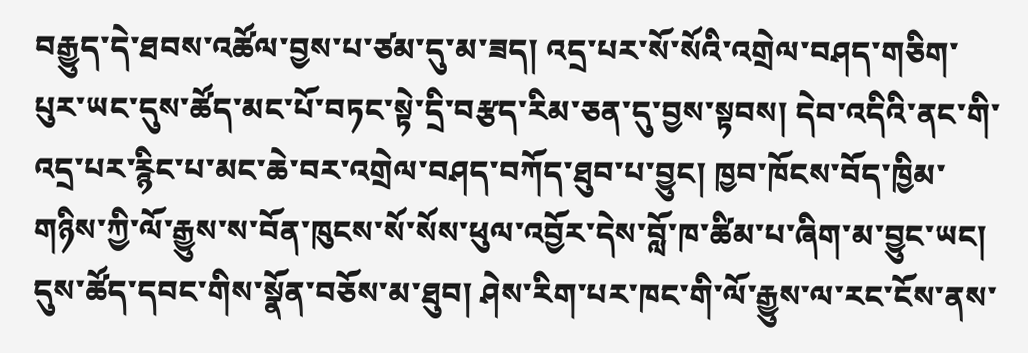བརྒྱུད་དེ་ཐབས་འཚོལ་བྱས་པ་ཙམ་དུ་མ་ཟད། འདྲ་པར་སོ་སོའི་འགྲེལ་བཤད་གཅིག་པུར་ཡང་དུས་ཚོད་མང་པོ་བཏང་སྟེ་དྲི་བརྩད་རིམ་ཅན་དུ་བྱས་སྟབས། དེབ་འདིའི་ནང་གི་འདྲ་པར་རྙིང་པ་མང་ཆེ་བར་འགྲེལ་བཤད་བཀོད་ཐུབ་པ་བྱུང། ཁྱབ་ཁོངས་བོད་ཁྱིམ་གཉིས་ཀྱི་ལོ་རྒྱུས་ས་བོན་ཁུངས་སོ་སོས་ཕུལ་འབྱོར་དེས་བློ་ཁ་ཚིམ་པ་ཞིག་མ་བྱུང་ཡང། དུས་ཚོད་དབང་གིས་སྣོན་བཅོས་མ་ཐུབ། ཤེས་རིག་པར་ཁང་གི་ལོ་རྒྱུས་ལ་རང་ངོས་ནས་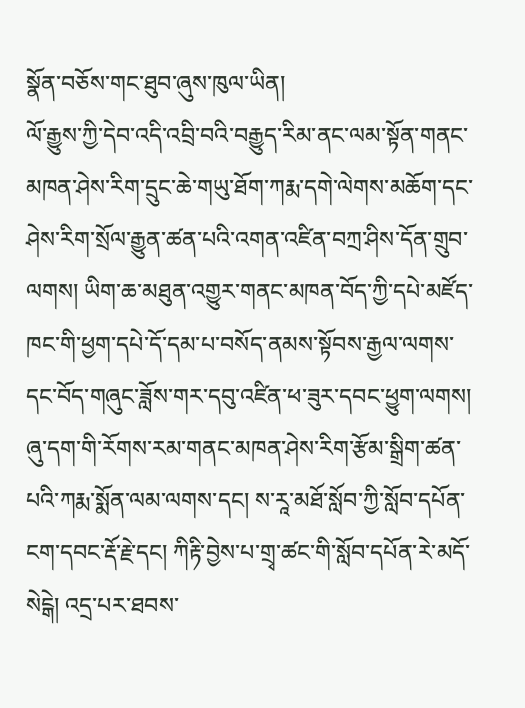སྣོན་བཅོས་གང་ཐུབ་ཞུས་ཁུལ་ཡིན།
ལོ་རྒྱུས་ཀྱི་དེབ་འདི་འབྲི་བའི་བརྒྱུད་རིམ་ནང་ལམ་སྟོན་གནང་མཁན་ཤེས་རིག་དྲུང་ཆེ་གཡུ་ཐོག་ཀརྨ་དགེ་ལེགས་མཆོག་དང་ཤེས་རིག་སྲོལ་རྒྱུན་ཚན་པའི་འགན་འཛིན་བཀྲ་ཤིས་དོན་གྲུབ་ལགས། ཡིག་ཆ་མཐུན་འགྱུར་གནང་མཁན་བོད་ཀྱི་དཔེ་མཛོད་ཁང་གི་ཕྱག་དཔེ་དོ་དམ་པ་བསོད་ནམས་སྟོབས་རྒྱལ་ལགས་དང་བོད་གཞུང་ཟློས་གར་དབུ་འཛིན་ཕ་ཟུར་དབང་ཕྱུག་ལགས། ཞུ་དག་གི་རོགས་རམ་གནང་མཁན་ཤེས་རིག་རྩོམ་སྒྲིག་ཚན་པའི་ཀརྨ་སྨོན་ལམ་ལགས་དང། ས་རཱ་མཐོ་སློབ་ཀྱི་སློབ་དཔོན་ངག་དབང་རྡོ་རྗེ་དང། ཀིརྟི་བྱེས་པ་གྲྭ་ཚང་གི་སློབ་དཔོན་རེ་མདོ་སེངྒེ། འདྲ་པར་ཐབས་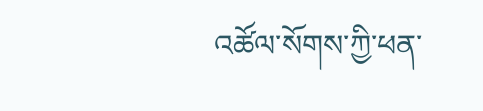འཚོལ་སོགས་ཀྱི་ཕན་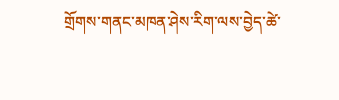གྲོགས་གནང་མཁན་ཤེས་རིག་ལས་བྱེད་ཚེ་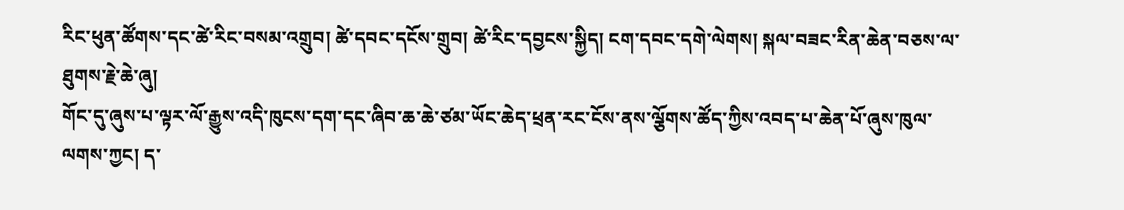རིང་ཕུན་ཚོགས་དང་ཚེ་རིང་བསམ་འགྲུབ། ཚེ་དབང་དངོས་གྲུབ། ཚེ་རིང་དབྱངས་སྐྱིད། ངག་དབང་དགེ་ལེགས། སྐལ་བཟང་རིན་ཆེན་བཅས་ལ་ཐུགས་རྗེ་ཆེ་ཞུ།
གོང་དུ་ཞུས་པ་ལྟར་ལོ་རྒྱུས་འདི་ཁུངས་དག་དང་ཞིབ་ཆ་ཆེ་ཙམ་ཡོང་ཆེད་ཕྲན་རང་ངོས་ནས་ལྕོགས་ཚོད་ཀྱིས་འབད་པ་ཆེན་པོ་ཞུས་ཁུལ་ལགས་ཀྱང། ད་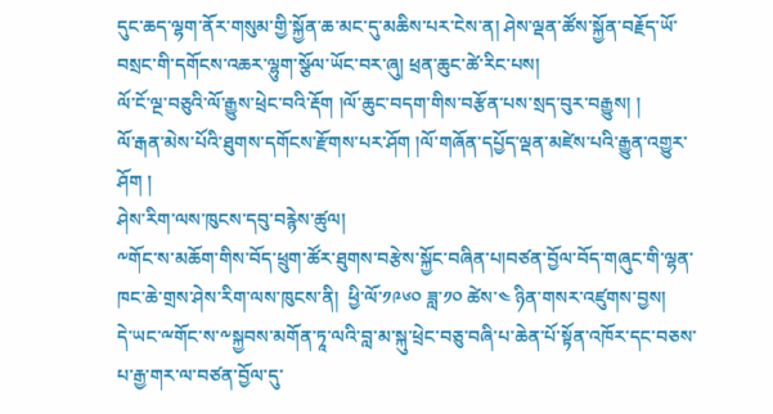དུང་ཆད་ལྷག་ནོར་གསུམ་གྱི་སྐྱོན་ཆ་མང་དུ་མཆིས་པར་ངེས་ན། ཤེས་ལྡན་ཚོས་སྐྱོན་བརྗོད་ཡོ་བསྲང་གི་དགོངས་འཆར་ལྷུག་སྩོལ་ཡོང་བར་ཞུ། ཕྲན་ཆུང་ཚེ་རིང་པས།
ལོ་ངོ་ལྔ་བཅུའི་ལོ་རྒྱུས་ཕྲེང་བའི་རྡོག །ལོ་ཆུང་བདག་གིས་བརྩོན་པས་སྲད་བུར་བརྒྱུས། །
ལོ་རྒན་མེས་པོའི་ཐུགས་དགོངས་རྫོགས་པར་ཤོག །ལོ་གཞོན་དཔྱོད་ལྡན་མཛེས་པའི་རྒྱུན་འགྱུར་ཤོག །
ཤེས་རིག་ལས་ཁུངས་དབུ་བརྙེས་ཚུལ།
༸གོང་ས་མཆོག་གིས་བོད་ཕྲུག་ཚོར་ཐུགས་བརྩེས་སྐྱོང་བཞིན་པ།བཙན་བྱོལ་བོད་གཞུང་གི་ལྷན་ཁང་ཆེ་གྲས་ཤེས་རིག་ལས་ཁུངས་ནི།  ཕྱི་ལོ་༡༩༦༠ ཟླ་༡༠ ཚེས་༤ ཉིན་གསར་འཛུགས་བྱས།     དེ་ཡང་ྋགོང་ས་༸སྐྱབས་མགོན་ཏཱ་ལའི་བླ་མ་སྐུ་ཕྲེང་བཅུ་བཞི་པ་ཆེན་པོ་སྟོན་འཁོར་དང་བཅས་པ་རྒྱ་གར་ལ་བཙན་བྱོལ་དུ་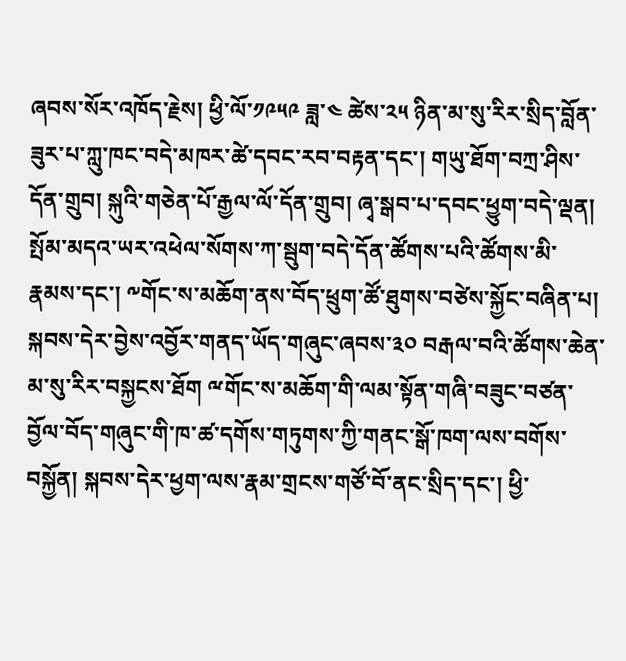ཞབས་སོར་འཁོད་རྗེས། ཕྱི་ལོ་༡༩༥༩ ཟླ་༤ ཚེས་༢༥ ཉིན་མ་སུ་རིར་སྲིད་བློན་ཟུར་པ་ཀླུ་ཁང་བདེ་མཁར་ཚེ་དབང་རབ་བརྟན་དང་། གཡུ་ཐོག་བཀྲ་ཤིས་དོན་གྲུབ། སྐུའི་གཅེན་པོ་རྒྱལ་ལོ་དོན་གྲུབ། ཞྭ་སྒབ་པ་དབང་ཕྱུག་བདེ་ལྡན། སྤོམ་མདའ་ཡར་འཕེལ་སོགས་ཀ་སྦུག་བདེ་དོན་ཚོགས་པའི་ཚོགས་མི་རྣམས་དང་། ༸གོང་ས་མཆོག་ནས་བོད་ཕྲུག་ཚོ་ཐུགས་བཙེས་སྐྱོང་བཞིན་པ། སྐབས་དེར་བྱེས་འབྱོར་གནད་ཡོད་གཞུང་ཞབས་༣༠ བརྒལ་བའི་ཚོགས་ཆེན་མ་སུ་རིར་བསྐྱངས་ཐོག ྋགོང་ས་མཆོག་གི་ལམ་སྟོན་གཞི་བཟུང་བཙན་བྱོལ་བོད་གཞུང་གི་ཁ་ཚ་དགོས་གཏུགས་ཀྱི་གནང་སྒོ་ཁག་ལས་བགོས་བསྐྱོན། སྐབས་དེར་ཕྱག་ལས་རྣམ་གྲངས་གཙོ་བོ་ནང་སྲིད་དང་། ཕྱི་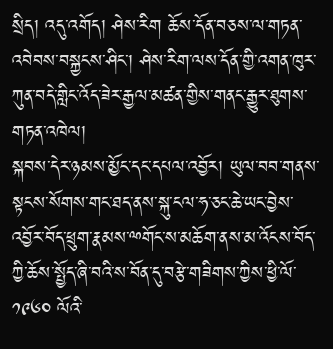སྲིད། འདུ་འགོད། ཤེས་རིག ཆོས་དོན་བཅས་ལ་གཏན་འབེབས་བསྐྱངས་ཤིང་། ཤེས་རིག་ལས་དོན་གྱི་འགན་ཁུར་ཀུན་བདེ་གླིང་འོད་ཟེར་རྒྱལ་མཚན་གྱིས་གནང་རྒྱུར་ཐུགས་གཏན་འཁེལ།
སྐབས་དེར་ཉམས་མྱོང་དང་དཔལ་འབྱོར། ཡུལ་བབ་གནས་སྟངས་སོགས་གང་ཐད་ནས་སྐུ་ངལ་ཧ་ཅང་ཆེ་ཡང་བྱེས་འབྱོར་བོད་ཕྲུག་རྣམས་ྋགོང་ས་མཆོག་ནས་མ་འོངས་བོད་ཀྱི་ཆོས་སྤྱོད་ཞི་བའི་ས་བོན་དུ་བརྩེ་གཟིགས་ཀྱིས་ཕྱི་ལོ་༡༩༦༠ ལོའི་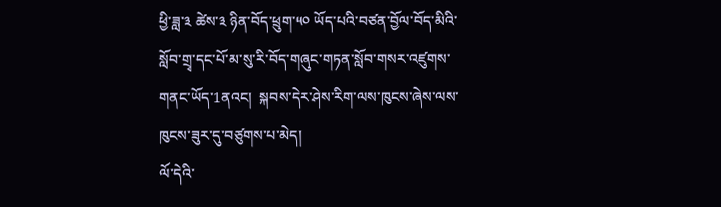ཕྱི་ཟླ་༣ ཚེས་༣ ཉིན་བོད་ཕྲུག་༥༠ ཡོད་པའི་བཙན་བྱོལ་བོད་མིའི་སློབ་གྲྭ་དང་པོ་མ་སུ་རི་བོད་གཞུང་གཏན་སློབ་གསར་འཛུགས་གནང་ཡོད་1ནའང།  སྐབས་དེར་ཤེས་རིག་ལས་ཁུངས་ཞེས་ལས་ཁུངས་ཟུར་དུ་བཙུགས་པ་མེད།
ལོ་དེའི་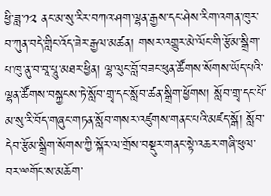ཕྱི་ཟླ་༡༢ ནང་མ་སུ་རིར་བཀའ་ཤག་ལྷན་རྒྱས་དང་ཤེས་རིག་འགན་ཁུར་བ་ཀུན་བདེ་གླིང་འོད་ཟེར་རྒྱལ་མཚན། གསར་འགྱུར་མེ་ལོང་གི་རྩོམ་སྒྲིག་པ་ཁུ་ནུ་བ་བཱ་པཱུ་མཐར་ཕྱིན། ལྷ་ལུང་བློ་བཟང་ཕུན་ཚོགས་སོགས་ཡོད་པའི་ལྷན་ཚོགས་བསྐྱངས་ཏེ་སློབ་གྲྭ་དང་སློབ་ཚན་སྒྲིག་ཕྱོགས། སློབ་གྲྭ་དང་པོ་མ་སུ་རི་བོད་གཞུང་གཏན་སློབ་གསར་འཛུགས་གནང་པའི་མཛད་སྒོ། སློབ་དེབ་རྩོམ་སྒྲིག་སོགས་ཀྱི་སྐོར་ལ་གྲོས་བསྡུར་གནང་སྟེ་འཆར་གཞི་ཕུལ་བར་ྋགོང་ས་མཆོག་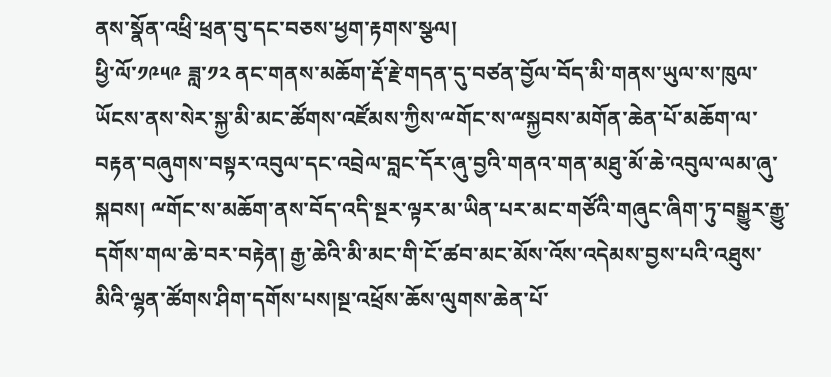ནས་སྣོན་འཕྲི་ཕྲན་བུ་དང་བཅས་ཕྱག་རྟགས་སྩལ།
ཕྱི་ལོ་༡༩༥༩ ཟླ་༡༢ ནང་གནས་མཆོག་རྡོ་རྗེ་གདན་དུ་བཙན་བྱོལ་བོད་མི་གནས་ཡུལ་ས་ཁུལ་ཡོངས་ནས་སེར་སྐྱ་མི་མང་ཚོགས་འཛོམས་ཀྱིས་ྋགོང་ས་ྋསྐྱབས་མགོན་ཆེན་པོ་མཆོག་ལ་བརྟན་བཞུགས་བསྟར་འབུལ་དང་འབྲེལ་བླང་དོར་ཞུ་བྱའི་གནའ་གན་མཐུ་མོ་ཆེ་འབུལ་ལམ་ཞུ་སྐབས། ྋགོང་ས་མཆོག་ནས་བོད་འདི་སྔར་ལྟར་མ་ཡིན་པར་མང་གཙོའི་གཞུང་ཞིག་ཏུ་བསྒྱུར་རྒྱུ་དགོས་གལ་ཆེ་བར་བརྟེན། རྒྱ་ཆེའི་མི་མང་གི་ངོ་ཚབ་མང་མོས་འོས་འདེམས་བྱས་པའི་འཐུས་མིའི་ལྷན་ཚོགས་ཤིག་དགོས་པས།སྔ་འཕྲོས་ཆོས་ལུགས་ཆེན་པོ་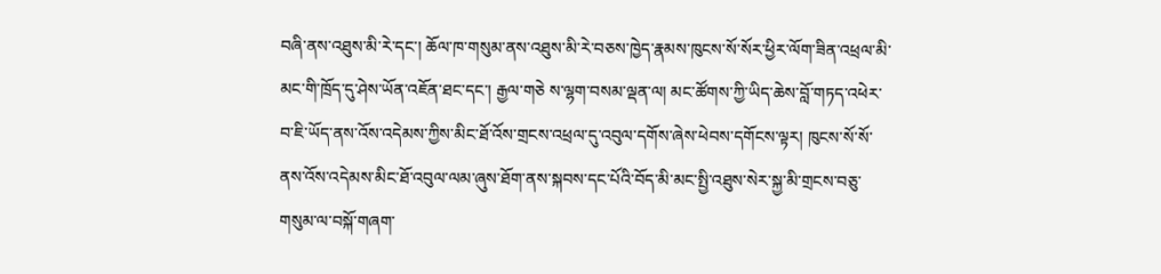བཞི་ནས་འཐུས་མི་རེ་དང་། ཆོལ་ཁ་གསུམ་ནས་འཐུས་མི་རེ་བཅས་ཁྱེད་རྣམས་ཁུངས་སོ་སོར་ཕྱིར་ལོག་ཟིན་འཕྲལ་མི་མང་གི་ཁྲོད་དུ་ཤེས་ཡོན་འཇོན་ཐང་དང་། རྒྱལ་གཅེ ས་ལྷག་བསམ་ལྡན་ལ། མང་ཚོགས་ཀྱི་ཡིད་ཆེས་བློ་གཏད་འཕེར་བ་ཇི་ཡོད་ནས་འོས་འདེམས་ཀྱིས་མིང་ཐོ་འོས་གྲངས་འཕྲལ་དུ་འབུལ་དགོས་ཞེས་ཕེབས་དགོངས་ལྟར། ཁུངས་སོ་སོ་ནས་འོས་འདེམས་མིང་ཐོ་འབུལ་ལམ་ཞུས་ཐོག་ནས་སྐབས་དང་པོའི་བོད་མི་མང་སྤྱི་འཐུས་སེར་སྐྱ་མི་གྲངས་བཅུ་གསུམ་ལ་བསྐོ་གཞག་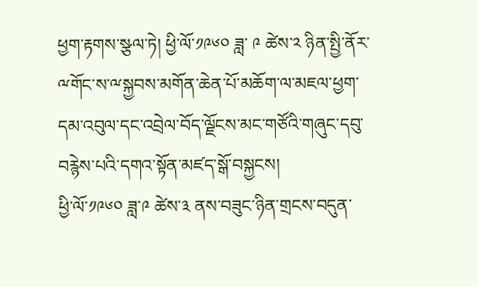ཕྱག་རྟགས་སྩལ་ཏེ། ཕྱི་ལོ་༡༩༦༠ ཟླ་ ༩ ཚེས་༢ ཉིན་སྤྱི་ནོར་ྋགོང་ས་ྋསྐྱབས་མགོན་ཆེན་པོ་མཆོག་ལ་མཇལ་ཕྱག་དམ་འབུལ་དང་འབྲེལ་བོད་ལྗོངས་མང་གཙོའི་གཞུང་དབུ་བརྙེས་པའི་དགའ་སྟོན་མཛད་སྒོ་བསྐྱངས།
ཕྱི་ལོ་༡༩༦༠ ཟླ་༩ ཚེས་༣ ནས་བཟུང་ཉིན་གྲངས་བདུན་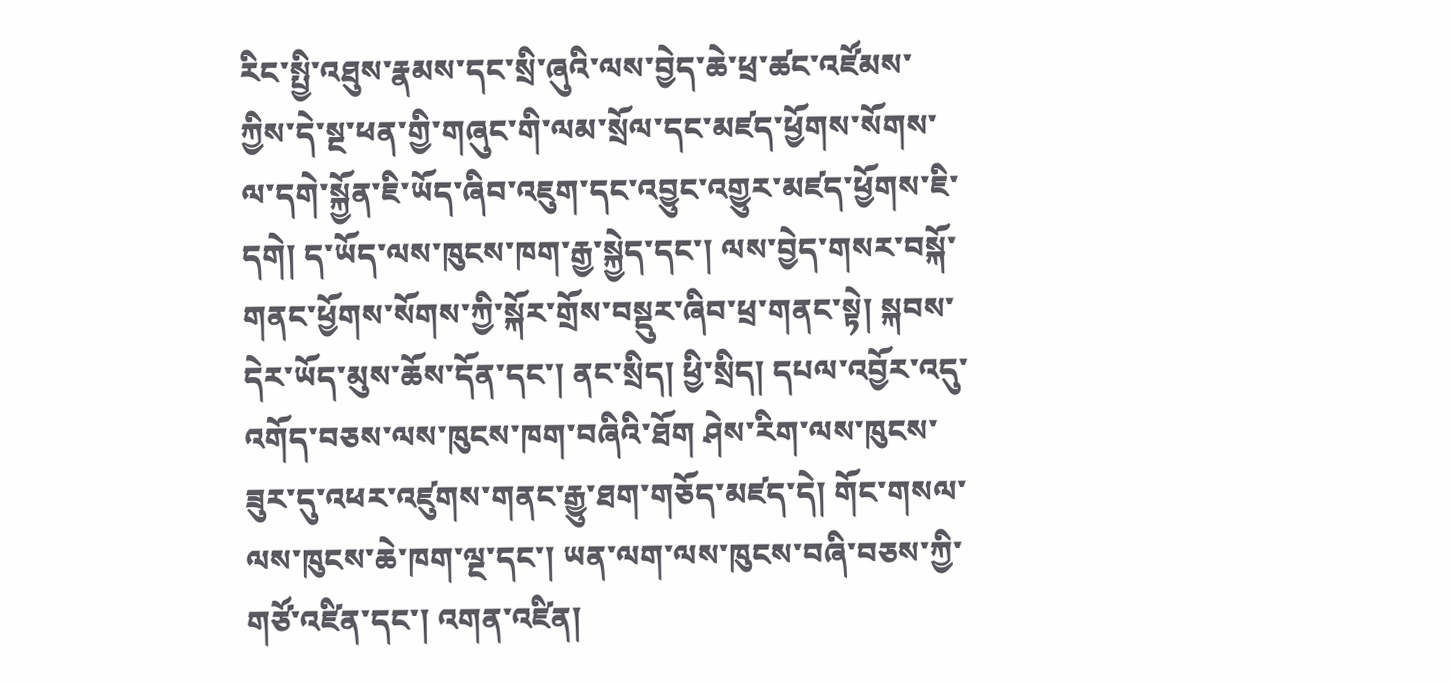རིང་སྤྱི་འཐུས་རྣམས་དང་སྲི་ཞུའི་ལས་བྱེད་ཆེ་ཕྲ་ཚང་འཛོམས་ཀྱིས་དེ་སྔ་ཕན་གྱི་གཞུང་གི་ལམ་སྲོལ་དང་མཛད་ཕྱོགས་སོགས་ལ་དགེ་སྐྱོན་ཇི་ཡོད་ཞིབ་འཇུག་དང་འབྱུང་འགྱུར་མཛད་ཕྱོགས་ཇི་དགེ། ད་ཡོད་ལས་ཁུངས་ཁག་རྒྱ་སྐྱེད་དང་། ལས་བྱེད་གསར་བསྐོ་གནང་ཕྱོགས་སོགས་ཀྱི་སྐོར་གྲོས་བསྡུར་ཞིབ་ཕྲ་གནང་སྟེ། སྐབས་དེར་ཡོད་མུས་ཆོས་དོན་དང་། ནང་སྲིད། ཕྱི་སྲིད། དཔལ་འབྱོར་འདུ་འགོད་བཅས་ལས་ཁུངས་ཁག་བཞིའི་ཐོག ཤེས་རིག་ལས་ཁུངས་ཟུར་དུ་འཕར་འཛུགས་གནང་རྒྱུ་ཐག་གཅོད་མཛད་དེ། གོང་གསལ་ལས་ཁུངས་ཆེ་ཁག་ལྔ་དང་། ཡན་ལག་ལས་ཁུངས་བཞི་བཅས་ཀྱི་གཙོ་འཛིན་དང་། འགན་འཛིན།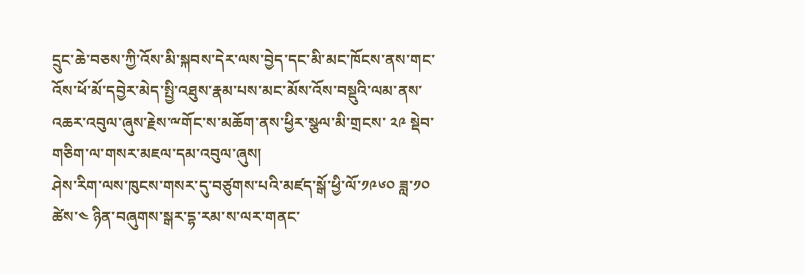དྲུང་ཆེ་བཅས་ཀྱི་འོས་མི་སྐབས་དེར་ལས་བྱེད་དང་མི་མང་ཁོངས་ནས་གང་འོས་ཕོ་མོ་དབྱེར་མེད་སྤྱི་འཐུས་རྣམ་པས་མང་མོས་འོས་བསྡུའི་ལམ་ནས་འཆར་འབུལ་ཞུས་རྗེས་ྋགོང་ས་མཆོག་ནས་ཕྱིར་སྩལ་མི་གྲངས་ ༢༩ སྡེབ་གཅིག་ལ་གསར་མཇལ་དམ་འབུལ་ཞུས།
ཤེས་རིག་ལས་ཁུངས་གསར་དུ་བཙུགས་པའི་མཛད་སྒོ་ཕྱི་ལོ་༡༩༦༠ ཟླ་༡༠ ཚེས་༤ ཉིན་བཞུགས་སྒར་དྷ་རམ་ས་ལར་གནང་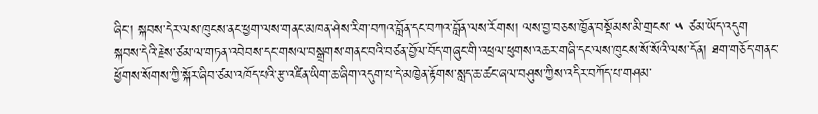ཞིང་། སྐབས་དེར་ལས་ཁུངས་ནང་ཕྱག་ལས་གནང་མཁན་ཤེས་རིག་བཀའ་བློན་དང་བཀའ་བློན་ལས་རོགས། ལས་བྱ་བཅས་ཁྱོན་བསྡོམས་མི་གྲངས་ ༥ ཙམ་ཡོད་འདུག
སྐབས་དེའི་རྗེས་ཙམ་ལ་གཏན་འབེབས་དང་གསལ་བསྒྲགས་གནང་བའི་བཙན་བྱོལ་བོད་གཞུང་གི་འཕྲལ་ཕུགས་འཆར་གཞི་དང་ལས་ཁུངས་སོ་སོའི་ལས་དོན། ཐག་གཅོད་གནང་ཕྱོགས་སོགས་ཀྱི་སྐོར་ཞིབ་ཙམ་འཁོད་པའི་རྩ་འཛིན་ཡིག་ཆ་ཞིག་འདུག་པ་དེ་མཁྱེན་རྟོགས་སླད་ཆ་ཚང་ཞལ་བཤུས་ཀྱིས་འདིར་བཀོད་པ་གཤམ་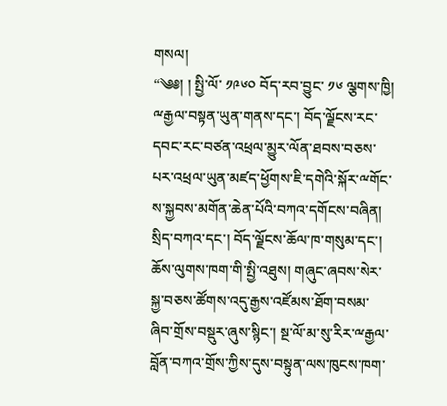གསལ།
“༄༅། ། སྤྱི་ལོ་ ༡༩༦༠ བོད་རབ་བྱུང་ ༡༦ ལྕགས་ཁྱི། ྋརྒྱལ་བསྟན་ཡུན་གནས་དང་། བོད་ལྗོངས་རང་དབང་རང་བཙན་འཕྲལ་མྱུར་ལོན་ཐབས་བཅས་པར་འཕྲལ་ཡུན་མཛད་ཕྱོགས་ཇི་དགེའི་སྐོར་ྋགོང་ས་སྐྱབས་མགོན་ཆེན་པོའི་བཀའ་དགོངས་བཞིན། སྲིད་བཀའ་དང་། བོད་ལྗོངས་ཆོལ་ཁ་གསུམ་དང་། ཆོས་ལུགས་ཁག་གི་སྤྱི་འཐུས། གཞུང་ཞབས་སེར་སྐྱ་བཅས་ཚོགས་འདུ་རྒྱས་འཛོམས་ཐོག་བསམ་ཞིབ་གྲོས་བསྡུར་ཞུས་སྙིང་། སྔ་ལོ་མ་སུ་རིར་ྋརྒྱལ་བློན་བཀའ་གྲོས་ཀྱིས་དུས་བསྟུན་ལས་ཁུངས་ཁག་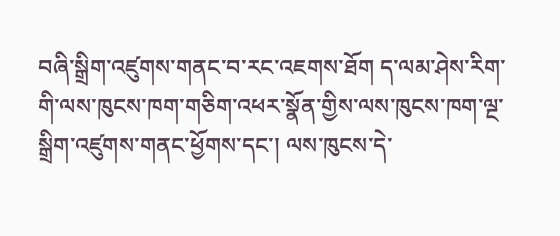བཞི་སྒྲིག་འཛུགས་གནང་བ་རང་འཇགས་ཐོག ད་ལམ་ཤེས་རིག་གི་ལས་ཁུངས་ཁག་གཅིག་འཕར་སྣོན་གྱིས་ལས་ཁུངས་ཁག་ལྔ་སྒྲིག་འཛུགས་གནང་ཕྱོགས་དང་། ལས་ཁུངས་དེ་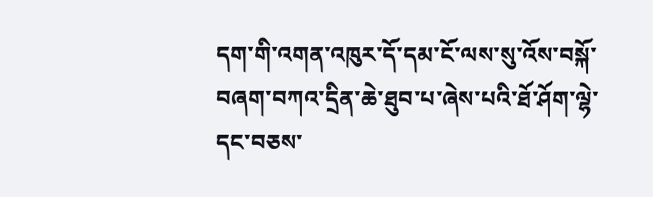དག་གི་འགན་འཁུར་དོ་དམ་ངོ་ལས་སུ་འོས་བསྐོ་བཞག་བཀའ་དྲིན་ཆེ་ཐུབ་པ་ཞེས་པའི་ཐོ་ཤོག་ལྷེ་དང་བཅས་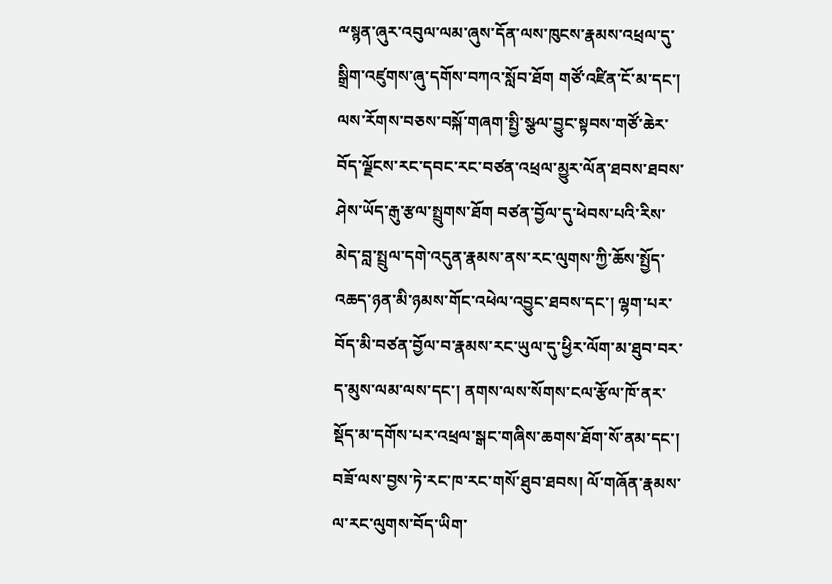ྋསྙན་ཞུར་འབུལ་ལམ་ཞུས་དོན་ལས་ཁུངས་རྣམས་འཕྲལ་དུ་སྒྲིག་འཛུགས་ཞུ་དགོས་བཀའ་སློབ་ཐོག གཙོ་འཛིན་ངོ་མ་དང་། ལས་རོགས་བཅས་བསྐོ་གཞག་སྤྱི་སྩལ་བྱུང་སྟབས་གཙོ་ཆེར་བོད་ལྗོངས་རང་དབང་རང་བཙན་འཕྲལ་མྱུར་ལོན་ཐབས་ཐབས་ཤེས་ཡོད་རྒུ་རྩལ་སྤྲུགས་ཐོག བཙན་བྱོལ་དུ་ཕེབས་པའི་རིས་མེད་བླ་སྤྲུལ་དགེ་འདུན་རྣམས་ནས་རང་ལུགས་ཀྱི་ཆོས་སྤྱོད་འཆད་ཉན་མི་ཉམས་གོང་འཕེལ་འབྱུང་ཐབས་དང་། ལྷག་པར་བོད་མི་བཙན་བྱོལ་བ་རྣམས་རང་ཡུལ་དུ་ཕྱིར་ལོག་མ་ཐུབ་བར་ད་མུས་ལམ་ལས་དང་། ནགས་ལས་སོགས་ངལ་རྩོལ་ཁོ་ནར་སྡོད་མ་དགོས་པར་འཕྲལ་སྒང་གཞིས་ཆགས་ཐོག་སོ་ནམ་དང་། བཟོ་ལས་བྱས་ཏེ་རང་ཁ་རང་གསོ་ཐུབ་ཐབས། ལོ་གཞོན་རྣམས་ལ་རང་ལུགས་བོད་ཡིག་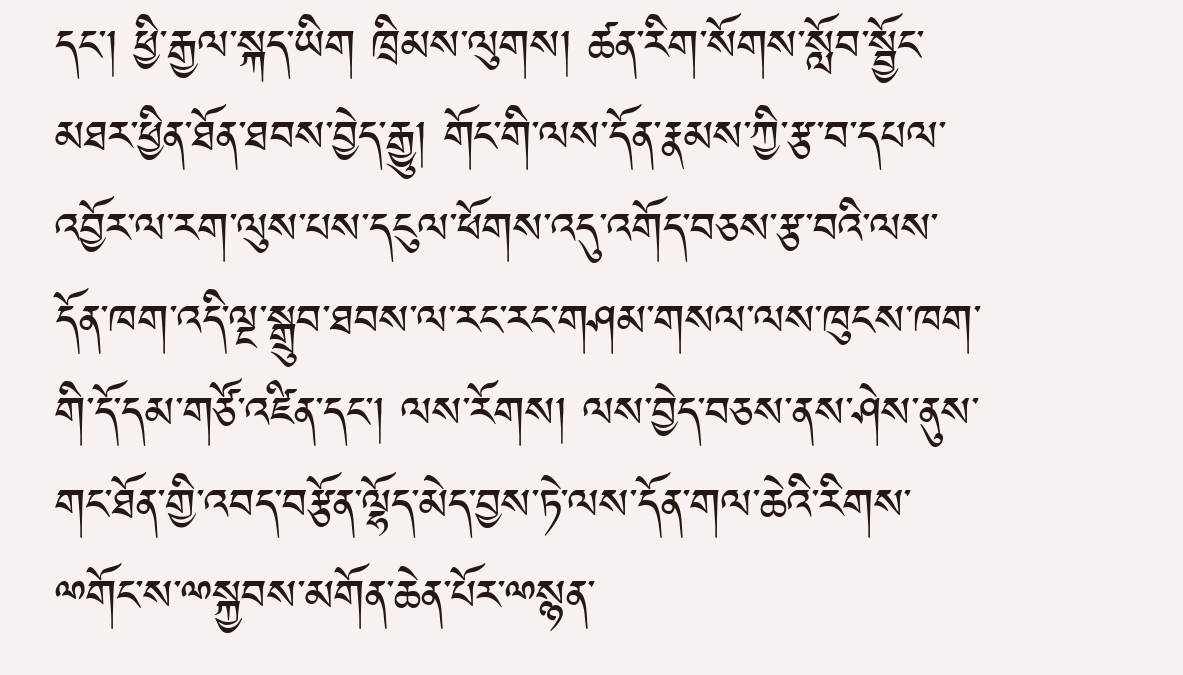དང་། ཕྱི་རྒྱལ་སྐད་ཡིག ཁྲིམས་ལུགས། ཚན་རིག་སོགས་སློབ་སྦྱོང་མཐར་ཕྱིན་ཐོན་ཐབས་བྱེད་རྒྱུ། གོང་གི་ལས་དོན་རྣམས་ཀྱི་རྩ་བ་དཔལ་འབྱོར་ལ་རག་ལུས་པས་དངུལ་ཕོགས་འདུ་འགོད་བཅས་རྩ་བའི་ལས་དོན་ཁག་འདི་ལྔ་སྒྲུབ་ཐབས་ལ་རང་རང་གཤམ་གསལ་ལས་ཁུངས་ཁག་གི་དོ་དམ་གཙོ་འཛིན་དང་། ལས་རོགས། ལས་བྱེད་བཅས་ནས་ཤེས་ནུས་གང་ཐོན་གྱི་འབད་བརྩོན་ལྷོད་མེད་བྱས་ཏེ་ལས་དོན་གལ་ཆེའི་རིགས་ྋགོང་ས་ྋསྐྱབས་མགོན་ཆེན་པོར་ྋསྙན་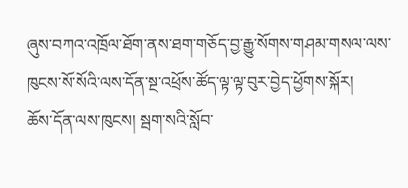ཞུས་བཀའ་འཁྲོལ་ཐོག་ནས་ཐག་གཅོད་བྱ་རྒྱུ་སོགས་གཤམ་གསལ་ལས་ཁུངས་སོ་སོའི་ལས་དོན་སྔ་འཕྲོས་ཚོད་ལྟ་ལྟ་བུར་བྱེད་ཕྱོགས་སྐོར།
ཆོས་དོན་ལས་ཁུངས། སྦག་སའི་སློབ་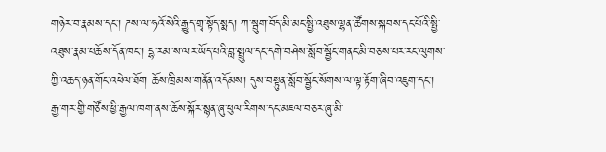གཉེར་བ་རྣམས་དང་། ཌས་ལ་ཧའོ་སེའི་རྒྱུད་གྲྭ་སྟོད་སྨད། ཀ་སྦུག་བོད་མི་མང་སྤྱི་འཐུས་ལྷན་ཚོགས་སྐབས་དང་པོའི་སྤྱི་འཐུས་རྣམ་པཆོས་དོན་ཁང་། དྷ་རམ་ས་ལར་ཡོད་པའི་བླ་སྤྲུལ་དང་དགེ་བཤེས་སློབ་སྦྱོང་གནང་མི་བཅས་པར་རང་ལུགས་ཀྱི་འཆད་ཉན་གོང་འཕེལ་ཐོག ཆོས་ཁྲིམས་གནོན་འདོམས། དུས་བསྟུན་སློབ་སྦྱོང་སོགས་ལ་ལྟ་རྟོག་ཞིབ་འཇུག་དང་། རྒྱ་གར་གྱི་གཙོས་ཕྱི་རྒྱལ་ཁག་ནས་ཆོས་སྐོར་སྙན་ཞུ་ཕུལ་རིགས་དང་མཇལ་བཅར་ཞུ་མི་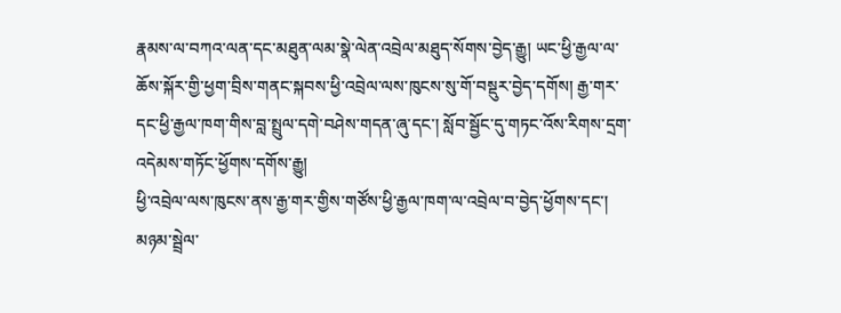རྣམས་ལ་བཀའ་ལན་དང་མཐུན་ལམ་སྣེ་ལེན་འབྲེལ་མཐུད་སོགས་བྱེད་རྒྱུ། ཡང་ཕྱི་རྒྱལ་ལ་ཆོས་སྐོར་གྱི་ཕྱག་བྲིས་གནང་སྐབས་ཕྱི་འབྲེལ་ལས་ཁུངས་སུ་གོ་བསྡུར་བྱེད་དགོས། རྒྱ་གར་དང་ཕྱི་རྒྱལ་ཁག་གིས་བླ་སྤྲུལ་དགེ་བཤེས་གདན་ཞུ་དང་། སློབ་སྦྱོང་དུ་གཏང་འོས་རིགས་དྲག་འདེམས་གཏོང་ཕྱོགས་དགོས་རྒྱུ།
ཕྱི་འབྲེལ་ལས་ཁུངས་ནས་རྒྱ་གར་གྱིས་གཙོས་ཕྱི་རྒྱལ་ཁག་ལ་འབྲེལ་བ་བྱེད་ཕྱོགས་དང་། མཉམ་སྦྲེལ་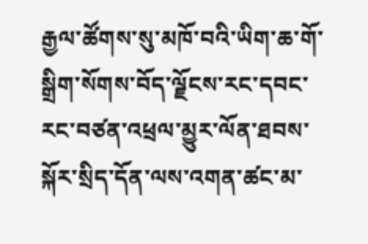རྒྱལ་ཚོགས་སུ་མཁོ་བའི་ཡིག་ཆ་གོ་སྒྲིག་སོགས་བོད་ལྗོངས་རང་དབང་རང་བཙན་འཕྲལ་མྱུར་ལོན་ཐབས་སྐོར་སྲིད་དོན་ལས་འགན་ཚང་མ་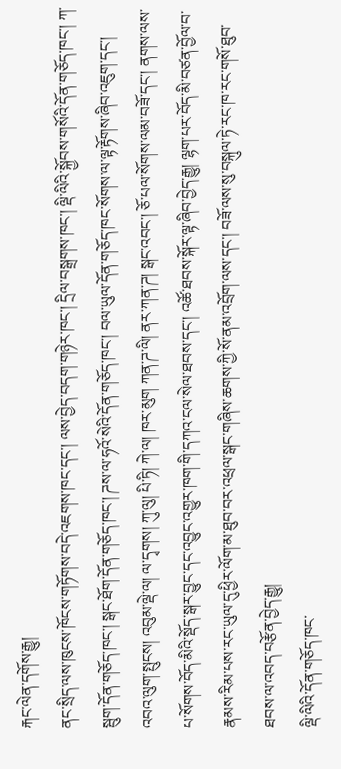རྐང་ལེན་དགོས་རྒྱུ།
ནང་སྲིད་ལས་ཁུངས་ཁོངས་གཏོགས་བདེ་འཇགས་ཁང་དང་། ལས་བྱེད་བདག་གཉེར་ཁང་། དྲིལ་བསྒྲགས་ཁང་། ལྡི་ལིའི་སྐྱོབས་གསོའི་དོན་གཅོད་ཁང་། ཀ་སྦུག་དོན་གཅོད་ཁང་། སྒང་ཐོག་དོན་གཅོད་ཁང་། ཌས་ལ་ཧའོ་སེའི་དོན་གཅོད་ཁང་། བལ་ཡུལ་དོན་གཅོད་ཁང་སོགས་ལ་ལྟ་རྟོགས་ཞིབ་འཇུག་དང་། འབའ་ལུག་སྤུངས། འབུམ་ལྡེ་ལ། ལ་དྭགས། ཀུ་ལུ། པི་ཏི། ཀེ་ལ། ཁར་མུག ཀན་ཌ་ལི། ནར་ཀན་ཌ། སྒང་འབང་། ཅོ་པལ་སོགས་ལམ་བཟོ་དང་། ནགས་ལས་པ་སོགས་བོད་མིའི་སྡོད་སྒར་བྱུང་དང་འབྱུང་འགྱུར་ཁག་གི་དཀའ་ངལ་སེལ་ཐབས་དང་། འཚོ་ཐབས་སྐོར་ལྟ་ཞིབ་བྱེད་རྒྱུ། ལྷག་པར་བོད་མི་བཙན་བྱོལ་བ་རྣམས་རིམ་པས་རང་ཡུལ་དུ་ཕྱིར་ལོག་མ་ཐུབ་བར་འཕྲལ་སྒང་གཞིས་ཆགས་ཀྱི་སོ་ནམ་འབྲོག་ལས་དང་། བཟོ་ལས་སུ་བསྐུལ་ཏེ་རང་ཁ་རང་གསོ་ཐུབ་ཐབས་ལ་འབད་བརྩོན་བྱེད་རྒྱུ།
ལྡི་ལིའི་དོན་གཅོད་ཁང་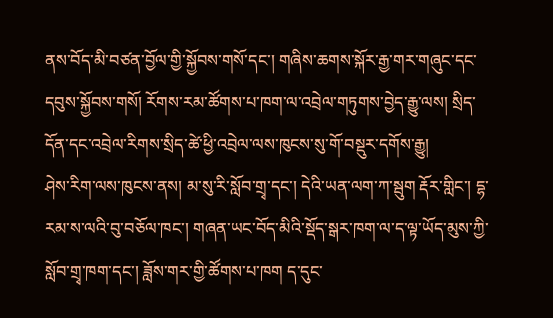ནས་བོད་མི་བཙན་བྱོལ་གྱི་སྐྱོབས་གསོ་དང་། གཞིས་ཆགས་སྐོར་རྒྱ་གར་གཞུང་དང་དབུས་སྐྱོབས་གསོ། རོགས་རམ་ཚོགས་པ་ཁག་ལ་འབྲེལ་གཏུགས་བྱེད་རྒྱུ་ལས། སྲིད་དོན་དང་འབྲེལ་རིགས་སྲིད་ཚེ་ཕྱི་འབྲེལ་ལས་ཁུངས་སུ་གོ་བསྡུར་དགོས་རྒྱུ།
ཤེས་རིག་ལས་ཁུངས་ནས། མ་སུ་རི་སློབ་གྲྭ་དང་། དེའི་ཡན་ལག་ཀ་སྦུག རྡོར་གླིང་། དྷ་རམ་ས་ལའི་བུ་བཅོལ་ཁང་། གཞན་ཡང་བོད་མིའི་སྡོད་སྒར་ཁག་ལ་ད་ལྟ་ཡོད་མུས་ཀྱི་སློབ་གྲྭ་ཁག་དང་། ཟློས་གར་གྱི་ཚོགས་པ་ཁག ད་དུང་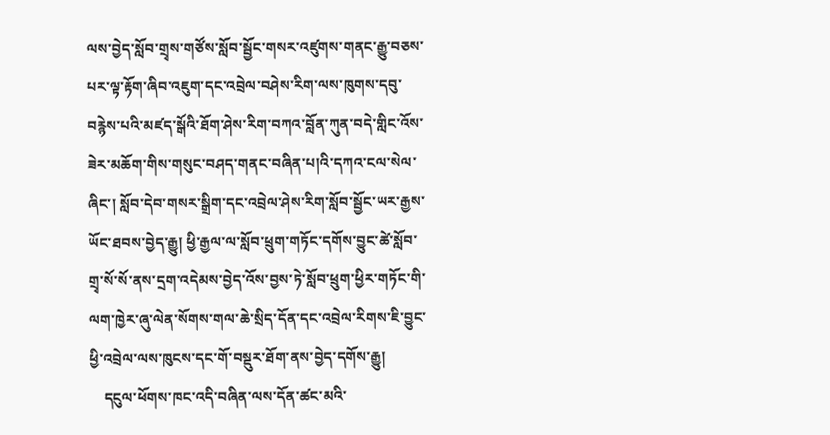ལས་བྱེད་སློབ་གྲྭས་གཙོས་སློབ་སྦྱོང་གསར་འཛུགས་གནང་རྒྱུ་བཅས་པར་ལྟ་རྟོག་ཞིབ་འཇུག་དང་འབྲེལ་བཤེས་རིག་ལས་ཁུགས་དབུ་བརྙེས་པའི་མཛད་སྒོའི་ཐོག་ཤེས་རིག་བཀའ་བློན་ཀུན་བདེ་གླིང་འོས་ཟེར་མཆོག་གིས་གསུང་བཤད་གནང་བཞིན་པ།འི་དཀའ་ངལ་སེལ་ཞིང་། སློབ་དེབ་གསར་སྒྲིག་དང་འབྲེལ་ཤེས་རིག་སློབ་སྦྱོང་ཡར་རྒྱས་ཡོང་ཐབས་བྱེད་རྒྱུ། ཕྱི་རྒྱལ་ལ་སློབ་ཕྲུག་གཏོང་དགོས་བྱུང་ཚེ་སློབ་གྲྭ་སོ་སོ་ནས་དྲག་འདེམས་བྱེད་འོས་བྱས་ཏེ་སློབ་ཕྲུག་ཕྱིར་གཏོང་གི་ལག་ཁྱེར་ཞུ་ལེན་སོགས་གལ་ཆེ་སྲིད་དོན་དང་འབྲེལ་རིགས་ཇི་བྱུང་ཕྱི་འབྲེལ་ལས་ཁུངས་དང་གོ་བསྡུར་ཐོག་ནས་བྱེད་དགོས་རྒྱུ།
    དངུལ་ཕོགས་ཁང་འདི་བཞིན་ལས་དོན་ཚང་མའི་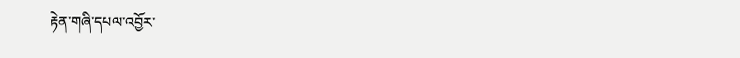རྟེན་གཞི་དཔལ་འབྱོར་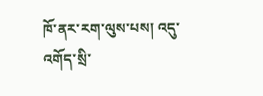ཁོ་ནར་རག་ལུས་པས། འདུ་འགོད་སྲི་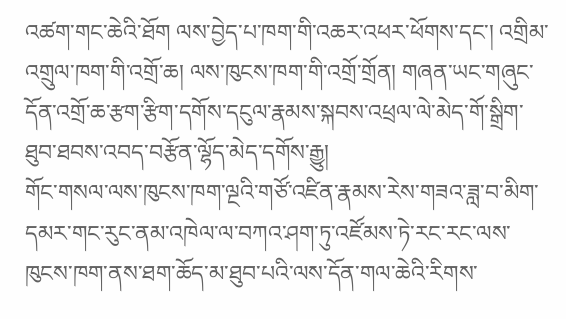འཚག་གང་ཆེའི་ཐོག ལས་བྱེད་པ་ཁག་གི་འཆར་འཕར་ཕོགས་དང་། འགྲིམ་འགྲུལ་ཁག་གི་འགྲོ་ཆ། ལས་ཁུངས་ཁག་གི་འགྲོ་གྲོན། གཞན་ཡང་གཞུང་དོན་འགྲོ་ཆ་རྩག་རྩིག་དགོས་དངུལ་རྣམས་སྐབས་འཕྲལ་ལེ་མེད་གོ་སྒྲིག་ཐུབ་ཐབས་འབད་བརྩོན་ལྷོད་མེད་དགོས་རྒྱུ།
གོང་གསལ་ལས་ཁུངས་ཁག་ལྔའི་གཙོ་འཛིན་རྣམས་རེས་གཟའ་ཟླ་བ་མིག་དམར་གང་རུང་ནམ་འཁེལ་ལ་བཀའ་ཤག་ཏུ་འཛོམས་ཏེ་རང་རང་ལས་ཁུངས་ཁག་ནས་ཐག་ཆོད་མ་ཐུབ་པའི་ལས་དོན་གལ་ཆེའི་རིགས་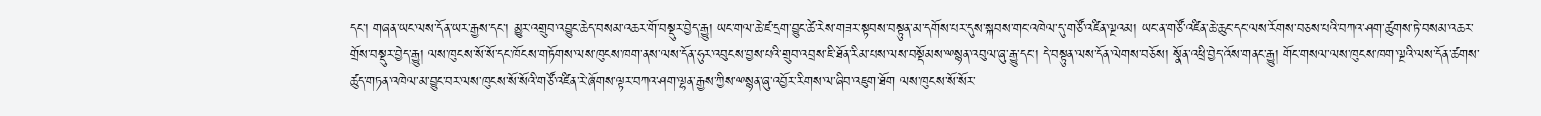དང་། གཞན་ཡང་ལས་དོན་ཡར་རྒྱས་དང་། མྱུར་འགྲུབ་འབྱུང་ཆེད་བསམ་འཆར་གོ་བསྡུར་བྱེད་རྒྱུ། ཡང་གལ་ཆེ་ཛ་དྲག་བྱུང་ཚེ་རེས་གཟར་སྟབས་བསྟུན་མ་དགོས་པར་དུས་སྐབས་གང་འཁེལ་དུ་གཙོ་འཛིན་ལྔའམ། ཡང་ན་གཙོ་འཛིན་ཆེ་ཆུང་དང་ལས་རོགས་བཅས་པའི་བཀའ་ཤག་ཚུགས་ཏེ་བསམ་འཆར་གྲོས་བསྡུར་བྱེད་རྒྱུ། ལས་ཁུངས་སོ་སོ་དང་ཁོངས་གཏོགས་ལས་ཁུངས་ཁག་ནས་ལས་དོན་ཧུར་འབུངས་བྱས་པའི་གྲུབ་འབྲས་ཇི་ཐོན་རིམ་པས་ལས་བསྡོམས་ྋསྙན་འབུལ་ཞུ་རྒྱུ་དང་། དེ་བསྟུན་ལས་དོན་ལེགས་བཅོས། སྣོན་འཕྲི་བྱེད་འོས་གནང་རྒྱུ། གོང་གསལ་ལས་ཁུངས་ཁག་ལྔའི་ལས་དོན་ཚགས་ཚུད་གཏན་འཁེལ་མ་བྱུང་བར་ལས་ཁུངས་སོ་སོའི་གཙོ་འཛིན་རེ་ཞོགས་ལྟར་བཀའ་ཤག་ལྷན་རྒྱས་ཀྱིས་ྋསྙན་ཞུ་འབྱོར་རིགས་ལ་ཞིབ་འཇུག་ཐོག ལས་ཁུངས་སོ་སོར་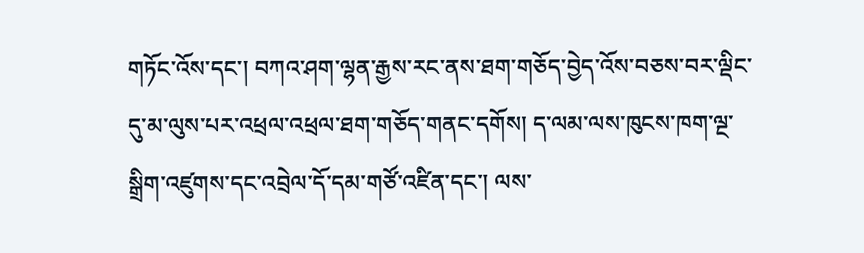གཏོང་འོས་དང་། བཀའ་ཤག་ལྷན་རྒྱས་རང་ནས་ཐག་གཅོད་བྱེད་འོས་བཅས་བར་ལྡིང་དུ་མ་ལུས་པར་འཕྲལ་འཕྲལ་ཐག་གཅོད་གནང་དགོས། ད་ལམ་ལས་ཁུངས་ཁག་ལྔ་སྒྲིག་འཛུགས་དང་འབྲེལ་དོ་དམ་གཙོ་འཛིན་དང་། ལས་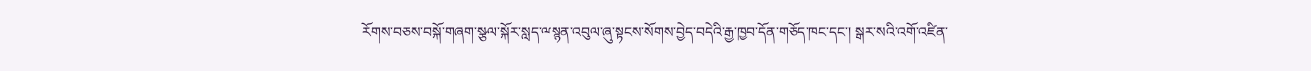རོགས་བཅས་བསྐོ་གཞག་སྩལ་སྐོར་སླད་ྋསྙན་འབུལ་ཞུ་སྟངས་སོགས་བྱེད་བདེའི་རྒྱ་ཁྱབ་དོན་གཅོད་ཁང་དང་། སྒར་སའི་འགོ་འཛིན་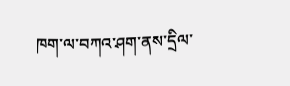ཁག་ལ་བཀའ་ཤག་ནས་དྲིལ་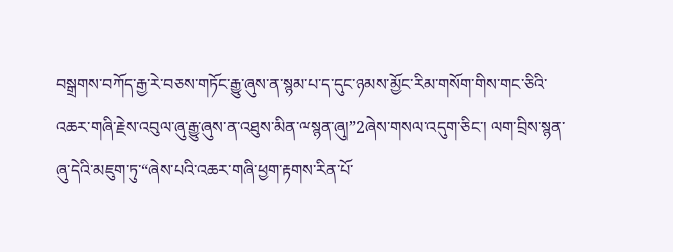བསྒྲགས་བཀོད་རྒྱ་རེ་བཅས་གཏོང་རྒྱུ་ཞུས་ན་སྙམ་པ་ད་དུང་ཉམས་མྱོང་རིམ་གསོག་གིས་གང་ཅིའི་འཆར་གཞི་རྗེས་འབུལ་ཞུ་རྒྱུ་ཞུས་ན་འཐུས་མིན་ྋསྙན་ཞུ།”2ཞེས་གསལ་འདུག་ཅིང་། ལག་བྲིས་སྙན་ཞུ་དེའི་མཇུག་ཏུ་“ཞེས་པའི་འཆར་གཞི་ཕྱག་རྟགས་རིན་པོ་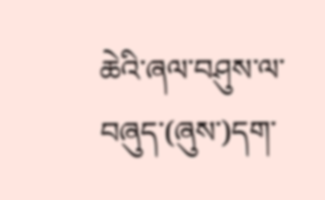ཆེའི་ཞལ་བཤུས་ལ་བཞུད་(ཞུས་)དག་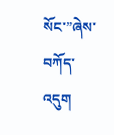སོང་”ཞེས་བཀོད་འདུག